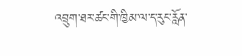འབྲུག་ཐར་ཚང་གི་ཁྱིམ་ལ་ད་རུང་རློན་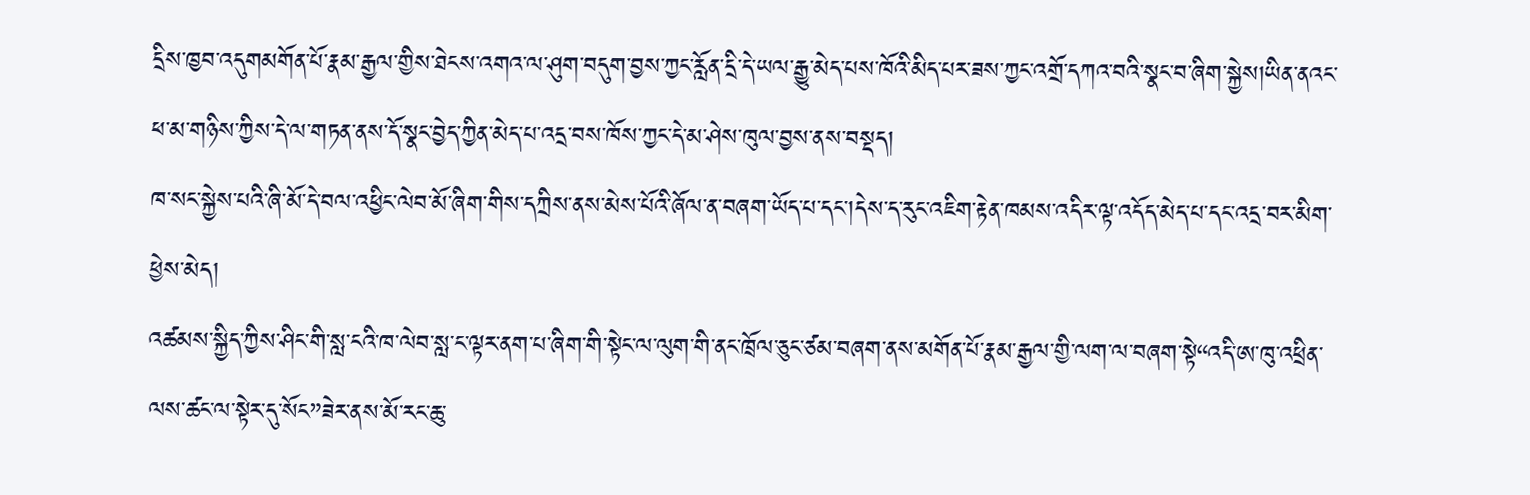དྲིས་ཁྱབ་འདུགམགོན་པོ་རྣམ་རྒྱལ་གྱིས་ཐེངས་འགའ་ལ་ཤུག་བདུག་བྱས་ཀྱང་རློན་དྲི་དེ་ཡལ་རྒྱུ་མེད་པས་ཁོའི་མིད་པར་ཟས་ཀྱང་འགྲོ་དཀའ་བའི་སྣང་བ་ཞིག་སྐྱེས།ཡིན་ནའང་ཕ་མ་གཉིས་ཀྱིས་དེ་ལ་གཏན་ནས་དོ་སྣང་བྱེད་ཀྱིན་མེད་པ་འདྲ་བས་ཁོས་ཀྱང་དེ་མ་ཤེས་ཁུལ་བྱས་ནས་བསྡད།
ཁ་སང་སྐྱེས་པའི་ཞི་མོ་དེ་བལ་འཕྱིང་ལེབ་མོ་ཞིག་གིས་དཀྲིས་ནས་མེས་པོའི་ཞོལ་ན་བཞག་ཡོད་པ་དང་།དེས་ད་རུང་འཇིག་རྟེན་ཁམས་འདིར་ལྟ་འདོད་མེད་པ་དང་འདྲ་བར་མིག་ཕྱེས་མེད།
འཚམས་སྐྱིད་ཀྱིས་ཤིང་གི་སླ་ངའི་ཁ་ལེབ་སླ་ང་ལྟར་ནག་པ་ཞིག་གི་སྟེང་ལ་ལུག་གི་ནང་ཁྲོལ་ཅུང་ཙམ་བཞག་ནས་མགོན་པོ་རྣམ་རྒྱལ་གྱི་ལག་ལ་བཞག་སྟེ“འདི་ཨ་ཁུ་འཕྲིན་ལས་ཚང་ལ་སྟེར་དུ་སོང”ཟེར་ནས་མོ་རང་ཆུ་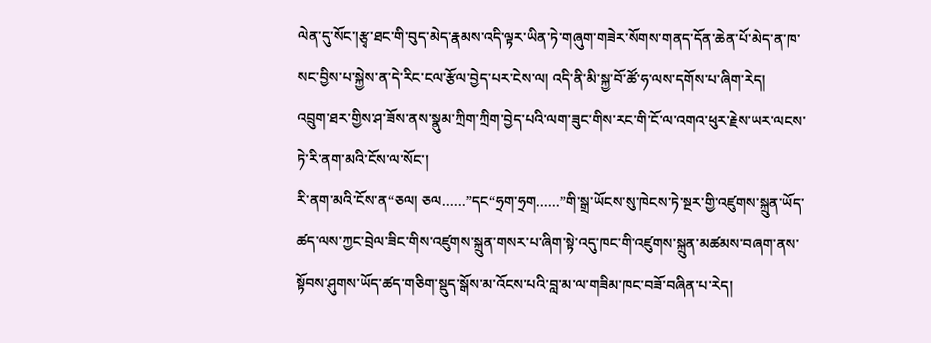ལེན་དུ་སོང་།རྩྭ་ཐང་གི་བུད་མེད་རྣམས་འདི་ལྟར་ཡིན་ཏེ་གཞུག་གཟེར་སོགས་གནད་དོན་ཆེན་པོ་མེད་ན་ཁ་སང་བྱིས་པ་སྐྱེས་ན་དེ་རིང་ངལ་རྩོལ་བྱེད་པར་ངེས་ལ། འདི་ནི་མི་སྐྱ་བོ་ཚོ་ཧ་ལས་དགོས་པ་ཞིག་རེད།
འབྲུག་ཐར་གྱིས་ཤ་ཟོས་ནས་སྣུམ་ཀྲིག་ཀྲིག་བྱེད་པའི་ལག་ཟུང་གིས་རང་གི་ངོ་ལ་འགའ་ཕུར་རྗེས་ཡར་ལངས་ཏེ་རི་ནག་མའི་ངོས་ལ་སོང་།
རི་ནག་མའི་ངོས་ན“ཅལ། ཅལ……”དང“ཧྲག་ཧྲག……”གི་སྒྲ་ཡོངས་སུ་ཁེངས་ཏེ་སྔར་གྱི་འཛུགས་སྐྲུན་ཡོད་ཚད་ལས་ཀྱང་བྲེལ་ཟིང་གིས་འཛུགས་སྐྲུན་གསར་པ་ཞིག་སྟེ་འདུ་ཁང་གི་འཛུགས་སྐྲུན་མཚམས་བཞག་ནས་སྟོབས་ཤུགས་ཡོད་ཚད་གཅིག་སྡུད་སྒོས་མ་འོངས་པའི་བླ་མ་ལ་གཟིམ་ཁང་བཟོ་བཞིན་པ་རེད།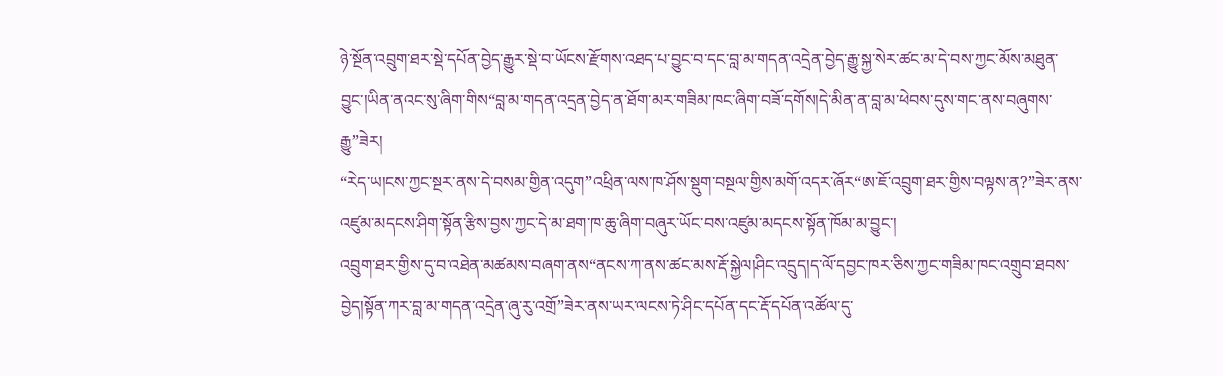ཉེ་སྔོན་འབྲུག་ཐར་སྡེ་དཔོན་བྱེད་རྒྱུར་སྡེ་བ་ཡོངས་རྫོགས་འཐད་པ་བྱུང་བ་དང་བླ་མ་གདན་འདྲེན་བྱེད་རྒྱུ་སྐྱ་སེར་ཚང་མ་དེ་བས་ཀྱང་མོས་མཐུན་བྱུང་།ཡིན་ནའང་སུ་ཞིག་གིས“བླ་མ་གདན་འདྲན་བྱེད་ན་ཐོག་མར་གཟིམ་ཁང་ཞིག་བཟོ་དགོས།དེ་མིན་ན་བླ་མ་ཕེབས་དུས་གང་ནས་བཞུགས་རྒྱུ”ཟེར།
“རེད་ཡ།ངས་ཀྱང་སྔར་ནས་དེ་བསམ་གྱིན་འདུག”འཕྲིན་ལས་ཁ་ཤོས་སྡུག་བསྔལ་གྱིས་མགོ་འདར་ཞོར“ཨ་ཇོ་འབྲུག་ཐར་གྱིས་བལྟས་ན?”ཟེར་ནས་འཛུམ་མདངས་ཤིག་སྟོན་རྩིས་བྱས་ཀྱང་དེ་མ་ཐག་ཁ་ཆུ་ཞིག་བཞུར་ཡོང་བས་འཛུམ་མདངས་སྟོན་ཁོམ་མ་བྱུང་།
འབྲུག་ཐར་གྱིས་དུ་བ་འཐེན་མཚམས་བཞག་ནས“ནངས་ཀ་ནས་ཚང་མས་རྡོ་སྐྱེལ།ཤིང་འདྲུད།ད་ལོ་དབྱང་ཁར་ཅིས་ཀྱང་གཟིམ་ཁང་འགྲུབ་ཐབས་བྱེད།སྟོན་ཀར་བླ་མ་གདན་འདྲེན་ཞུ་རུ་འགྲོ”ཟེར་ནས་ཡར་ལངས་ཏེ་ཤིང་དཔོན་དང་རྡོ་དཔོན་འཚོལ་དུ་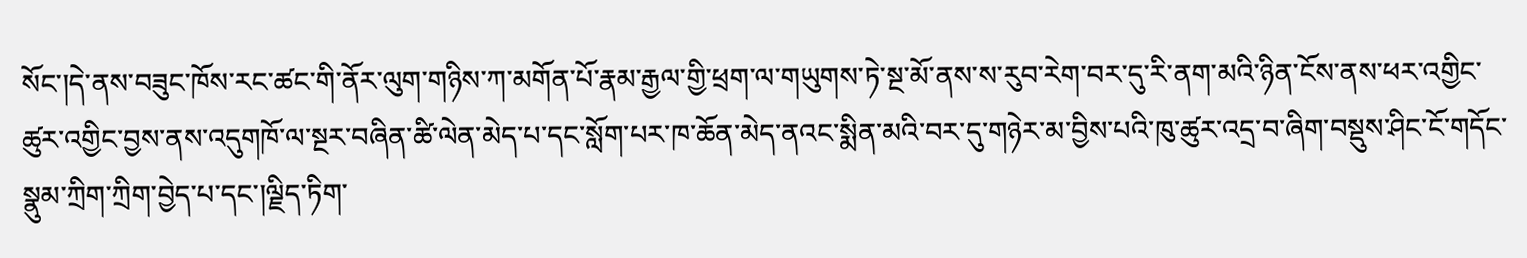སོང་།དེ་ནས་བཟུང་ཁོས་རང་ཚང་གི་ནོར་ལུག་གཉིས་ཀ་མགོན་པོ་རྣམ་རྒྱལ་གྱི་ཕྲག་ལ་གཡུགས་ཏེ་སྔ་མོ་ནས་ས་རུབ་རེག་བར་དུ་རི་ནག་མའི་ཉིན་ངོས་ནས་ཕར་འགྱིང་ཚུར་འགྱིང་བྱས་ནས་འདུགཁོ་ལ་སྔར་བཞིན་ཚི་ལེན་མེད་པ་དང་སློག་པར་ཁ་ཆོན་མེད་ནའང་སྨིན་མའི་བར་དུ་གཉེར་མ་བྱིས་པའི་ཁུ་ཚུར་འདྲ་བ་ཞིག་བསྡུས་ཤིང་ངོ་གདོང་སྣུམ་ཀྲིག་ཀྲིག་བྱེད་པ་དང་།ལྗིད་ཏིག་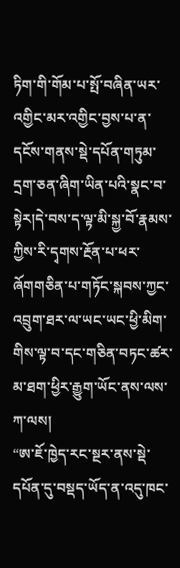ཏིག་གི་གོམ་པ་སྤོ་བཞིན་ཡར་འགྱིང་མར་འགྱིང་བྱས་པ་ན་དངོས་གནས་སྡེ་དཔོན་གཏུམ་དྲག་ཅན་ཞིག་ཡིན་པའི་སྣང་བ་སྟེར།དེ་བས་ད་ལྟ་མི་སྐྱ་བོ་རྣམས་ཀྱིས་རི་དྭགས་རྔོན་པ་ཕར་ཞོགགཅིན་པ་གཏོང་སྐབས་ཀྱང་འབྲུག་ཐར་ལ་ཡང་ཡང་ཕྱི་མིག་གིས་ལྟ་བ་དང་གཅིན་བཏང་ཚར་མ་ཐག་ཕྱིར་རྒྱུག་ཡོང་ནས་ལས་ཀ་ལས།
“ཨ་ཇོ་ཁྱེད་རང་སྔར་ནས་སྡེ་དཔོན་དུ་བསྡད་ཡོད་ན་འདུ་ཁང་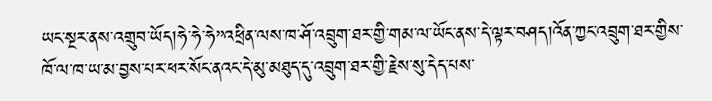ཡང་སྔར་ནས་འགྲུབ་ཡོད།ཧེ་ཧེ་ཧེ”འཕྲིན་ལས་ཁ་ཤོ་འབྲུག་ཐར་གྱི་གམ་ལ་ཡོང་ནས་དེ་ལྟར་བཤད།འོན་ཀྱང་འབྲུག་ཐར་གྱིས་ཁོ་ལ་ཁ་ཡ་མ་བྱས་པར་ཕར་སོང་ནའང་དེ་མུ་མཐུད་དུ་འབྲུག་ཐར་གྱི་རྗེས་སུ་དེད་པས་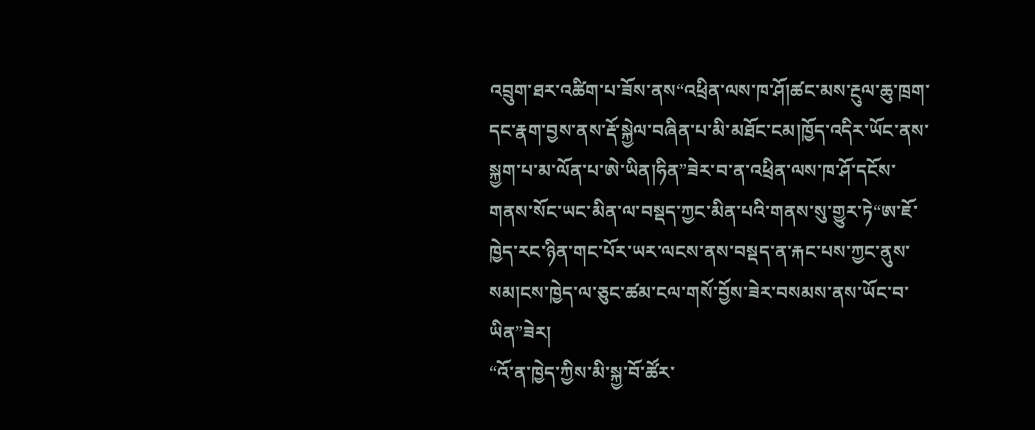འབྲུག་ཐར་འཚིག་པ་ཟོས་ནས“འཕྲིན་ལས་ཁ་ཤོ།ཚང་མས་རྔུལ་ཆུ་ཁྲག་དང་རྣག་བྱས་ནས་རྡོ་སྐྱེལ་བཞིན་པ་མི་མཐོང་ངམ།ཁྱོད་འདིར་ཡོང་ནས་སྐྱག་པ་མ་ལོན་པ་ཨེ་ཡིན།ཧིན”ཟེར་བ་ན་འཕྲིན་ལས་ཁ་ཤོ་དངོས་གནས་སོང་ཡང་མིན་ལ་བསྡད་ཀྱང་མིན་པའི་གནས་སུ་གྱུར་ཏེ“ཨ་ཇོ་ཁྱེད་རང་ཉིན་གང་པོར་ཡར་ལངས་ནས་བསྡད་ན་རྐང་པས་ཀྱང་ནུས་སམ།ངས་ཁྱེད་ལ་ཅུང་ཚམ་ངལ་གསོ་བྱོས་ཟེར་བསམས་ནས་ཡོང་བ་ཡིན”ཟེར།
“འོ་ན་ཁྱེད་ཀྱིས་མི་སྐྱ་བོ་ཚོར་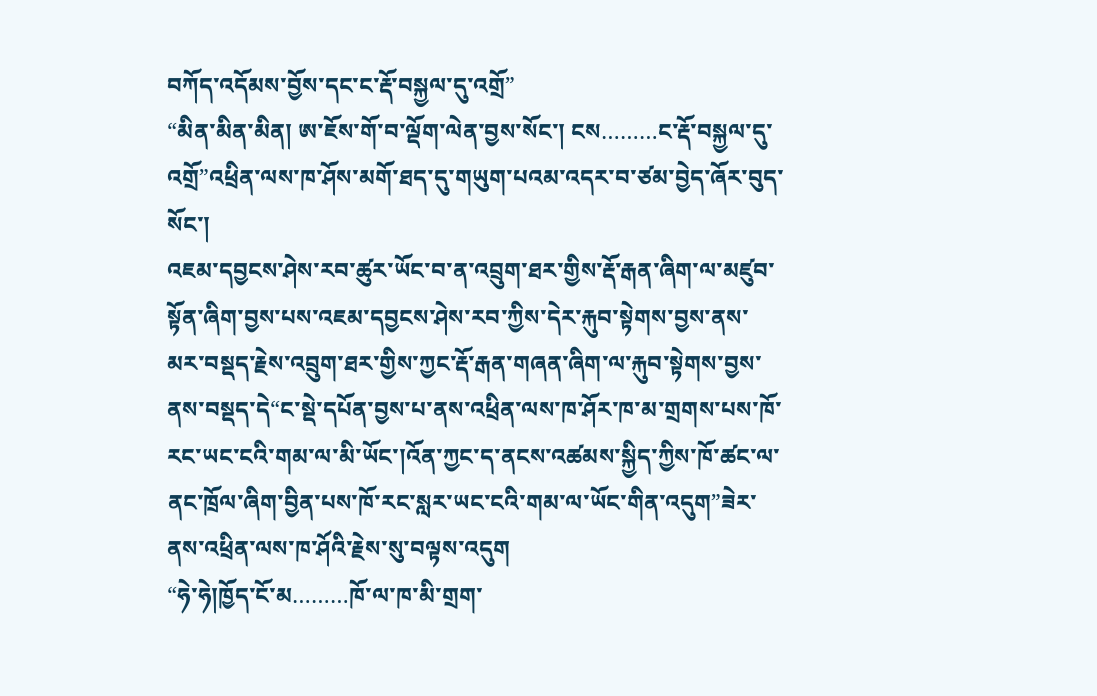བཀོད་འདོམས་བྱོས་དང་ང་རྡོ་བསྐྱལ་དུ་འགྲོ”
“མིན་མིན་མིན། ཨ་ཇོས་གོ་བ་ལྡོག་ལེན་བྱས་སོང་། ངས………ང་རྡོ་བསྐྱལ་དུ་འགྲོ”འཕྲིན་ལས་ཁ་ཤོས་མགོ་ཐད་དུ་གཡུག་པའམ་འདར་བ་ཙམ་བྱེད་ཞོར་བུད་སོང་།
འཇམ་དབྱངས་ཤེས་རབ་ཚུར་ཡོང་བ་ན་འབྲུག་ཐར་གྱིས་རྡོ་རྒན་ཞིག་ལ་མཛུབ་སྟོན་ཞིག་བྱས་པས་འཇམ་དབྱངས་ཤེས་རབ་ཀྱིས་དེར་རྐུབ་སྟེགས་བྱས་ནས་མར་བསྡད་རྗེས་འབྲུག་ཐར་གྱིས་ཀྱང་རྡོ་རྒན་གཞན་ཞིག་ལ་རྐུབ་སྟེགས་བྱས་ནས་བསྡད་དེ“ང་སྡེ་དཔོན་བྱས་པ་ནས་འཕྲིན་ལས་ཁ་ཤོར་ཁ་མ་གྲགས་པས་ཁོ་རང་ཡང་ངའི་གམ་ལ་མི་ཡོང་།འོན་ཀྱང་ད་ནངས་འཚམས་སྐྱིད་ཀྱིས་ཁོ་ཚང་ལ་ནང་ཁྲོལ་ཞིག་བྱིན་པས་ཁོ་རང་སླར་ཡང་ངའི་གམ་ལ་ཡོང་གིན་འདུག”ཟེར་ནས་འཕྲིན་ལས་ཁ་ཤོའི་རྗེས་སུ་བལྟས་འདུག
“ཧེ་ཧེ།ཁྱོད་ངོ་མ………ཁོ་ལ་ཁ་མི་གྲག་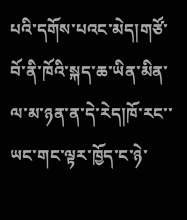པའི་དགོས་པའང་མེད།གཙོ་བོ་ནི་ཁོའི་སྐད་ཆ་ཡིན་མིན་ལ་མ་ཉན་ན་དེ་རེད།ཁོ་རང་་ཡང་གང་ལྟར་ཁྱོད་ང་ཉེ་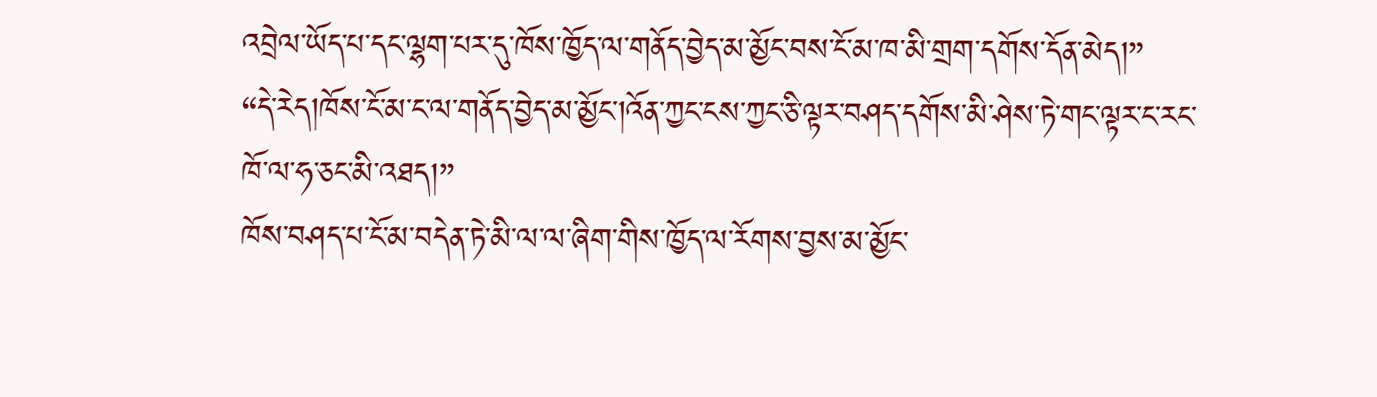འབྲེལ་ཡོད་པ་དང་ལྷག་པར་དུ་ཁོས་ཁྱོད་ལ་གནོད་བྱེད་མ་མྱོང་བས་ངོ་མ་ཁ་མི་གྲག་དགོས་དོན་མེད།”
“དེ་རེད།ཁོས་ངོ་མ་ང་ལ་གནོད་བྱེད་མ་མྱོང་།འོན་ཀྱང་ངས་ཀྱང་ཅི་ལྟར་བཤད་དགོས་མི་ཤེས་ཏེ་གང་ལྟར་ང་རང་ཁོ་ལ་ཧ་ཅང་མི་འཐད།”
ཁོས་བཤད་པ་ངོ་མ་བདེན་ཏེ་མི་ལ་ལ་ཞིག་གིས་ཁྱོད་ལ་རོགས་བྱས་མ་མྱོང་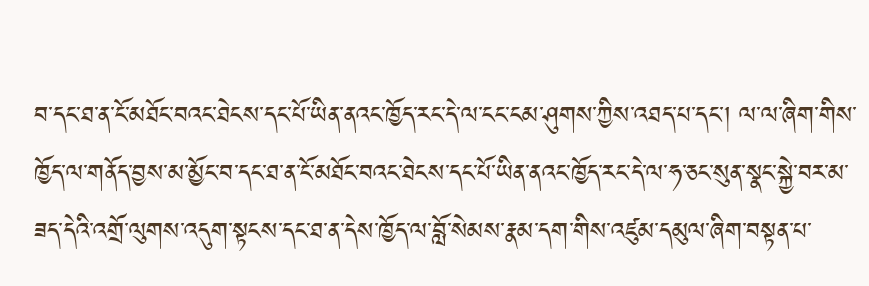བ་དང་ཐ་ན་ངོ་མཐོང་བའང་ཐེངས་དང་པོ་ཡིན་ནའང་ཁྱོད་རང་དེ་ལ་ངང་ངམ་ཤུགས་ཀྱིས་འཐད་པ་དང་། ལ་ལ་ཞིག་གིས་ཁྱོད་ལ་གནོད་བྱས་མ་མྱོང་བ་དང་ཐ་ན་ངོ་མཐོང་བའང་ཐེངས་དང་པོ་ཡིན་ནའང་ཁྱོད་རང་དེ་ལ་ཧ་ཅང་སུན་སྣང་སྐྱེ་བར་མ་ཟད་དེའི་འགྲོ་ལུགས་འདུག་སྟངས་དང་ཐ་ན་དེས་ཁྱོད་ལ་བློ་སེམས་རྣམ་དག་གིས་འཛུམ་དམུལ་ཞིག་བསྟན་པ་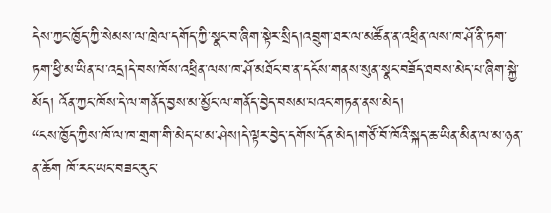དེས་ཀྱང་ཁྱོད་ཀྱི་སེམས་ལ་ཁྲེལ་དགོད་ཀྱི་སྣང་བ་ཞིག་སྟེར་སྲིད།འབྲུག་ཐར་ལ་མཚོན་ན་འཕྲིན་ལས་ཁ་ཤོ་ནི་ཏག་ཏག་ཕྱི་མ་ཡིན་པ་འདྲ།དེ་བས་ཁོས་འཕྲིན་ལས་ཁ་ཤོ་མཐོང་བ་ན་དངོས་གནས་སུན་སྣང་བཟོད་ཐབས་མེད་པ་ཞིག་སྐྱེ་མོད། འོན་ཀྱང་ཁོས་དེ་ལ་གནོད་བྱས་མ་མྱོང་ལ་གནོད་བྱེད་བསམ་པའང་གཏན་ནས་མེད།
“ངས་ཁྱོད་ཀྱིས་ཁོ་ལ་ཁ་གྲག་གི་མེད་པ་མ་ཤེས།དེ་ལྟར་བྱེད་དགོས་དོན་མེད།གཙོ་བོ་ཁོའི་སྐད་ཆ་ཡིན་མིན་ལ་མ་ཉན་ན་ཆོག ཁོ་རང་ཡང་བཟང་རུང་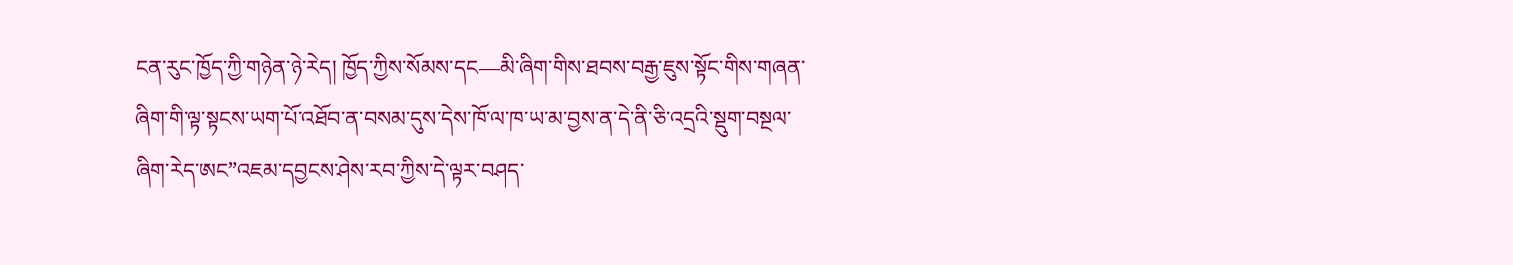ངན་རུང་ཁྱོད་ཀྱི་གཉེན་ཉེ་རེད། ཁྱོད་ཀྱིས་སོམས་དང—མི་ཞིག་གིས་ཐབས་བརྒྱ་ཇུས་སྟོང་གིས་གཞན་ཞིག་གི་ལྟ་སྟངས་ཡག་པོ་འཐོབ་ན་བསམ་དུས་དེས་ཁོ་ལ་ཁ་ཡ་མ་བྱས་ན་དེ་ནི་ཅི་འདྲའི་སྡུག་བསྔལ་ཞིག་རེད་ཨང”འཇམ་དབྱངས་ཤེས་རབ་ཀྱིས་དེ་ལྟར་བཤད་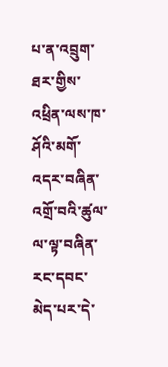པ་ན་འབྲུག་ཐར་གྱིས་འཕྲིན་ལས་ཁ་ཤོའི་མགོ་འདར་བཞིན་འགྲོ་བའི་ཚུལ་ལ་ལྟ་བཞིན་རང་དབང་མེད་པར་དེ་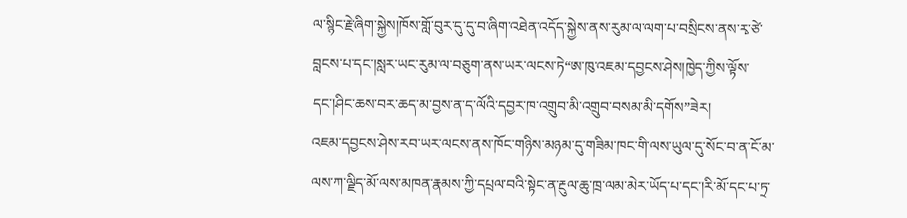ལ་སྙིང་རྗེ་ཞིག་སྐྱེས།ཁོས་གློ་བུར་དུ་དུ་བ་ཞིག་འཐེན་འདོད་སྐྱེས་ནས་རུམ་ལ་ལག་པ་བསྲིངས་ནས་རྭ་ཙེ་བླངས་པ་དང་།སླར་ཡང་རུམ་ལ་བཅུག་ནས་ཡར་ལངས་ཏེ“ཨ་ཁུ་འཇམ་དབྱངས་ཤེས།ཁྱེད་ཀྱིས་ལྟོས་དང་།ཤིང་ཆས་བར་ཆད་མ་བྱས་ན་ད་ལོའི་དབྱར་ཁ་འགྲུབ་མི་འགྲུབ་བསམ་མི་དགོས”ཟེར།
འཇམ་དབྱངས་ཤེས་རབ་ཡར་ལངས་ནས་ཁོང་གཉིས་མཉམ་དུ་གཟིམ་ཁང་གི་ལས་ཡུལ་དུ་སོང་བ་ན་ངོ་མ་ལས་ཀ་ལྗིད་མོ་ལས་མཁན་རྣམས་ཀྱི་དཔྲལ་བའི་སྟེང་ན་རྔུལ་ཆུ་ཁྲ་ལམ་མེར་ཡོད་པ་དང་།རི་མོ་དང་པ་ཏྲ་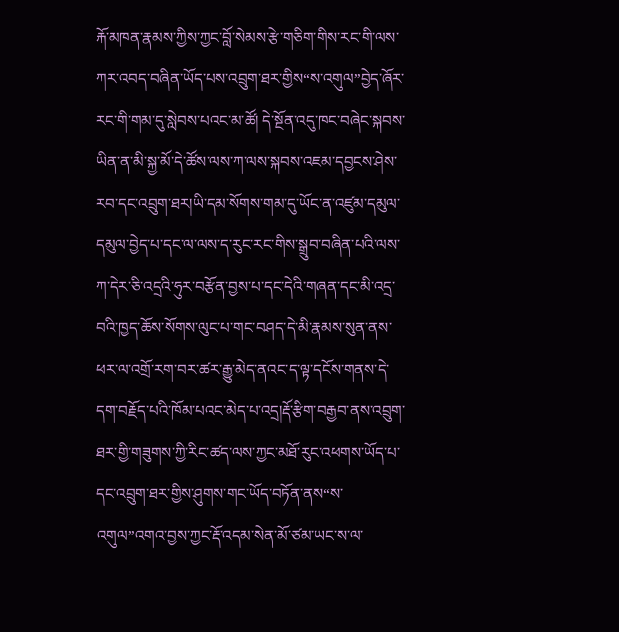རྐོ་མཁན་རྣམས་ཀྱིས་ཀྱང་བློ་སེམས་རྩེ་གཅིག་གིས་རང་གི་ལས་ཀར་འབད་བཞིན་ཡོད་པས་འབྲུག་ཐར་གྱིས“ས་འགུལ”བྱེད་ཞོར་རང་གི་གམ་དུ་སླེབས་པའང་མ་ཚོ། དེ་སྔོན་འདུ་ཁང་བཞེང་སྐབས་ཡིན་ན་མི་སྐྱ་མོ་དེ་ཚོས་ལས་ཀ་ལས་སྐབས་འཇམ་དབྱངས་ཤེས་རབ་དང་འབྲུག་ཐར།ཡི་དམ་སོགས་གམ་དུ་ཡོང་ན་འཛུམ་དམུལ་དམུལ་བྱེད་པ་དང་ལ་ལས་ད་རུང་རང་གིས་སྒྲུབ་བཞིན་པའི་ལས་ཀ་དེར་ཅི་འདྲའི་ཧུར་བརྩོན་བྱས་པ་དང་དེའི་གཞན་དང་མི་འདྲ་བའི་ཁྱད་ཆོས་སོགས་ལུང་པ་གང་བཤད་དེ་མི་རྣམས་སུན་ནས་ཕར་ལ་འགྲོ་རག་བར་ཚར་རྒྱུ་མེད་ནའང་ད་ལྟ་དངོས་གནས་དེ་དག་བརྗོད་པའི་ཁོམ་པའང་མེད་པ་འདྲ།རྡོ་རྩིག་བརྒྱབ་ནས་འབྲུག་ཐར་གྱི་གཟུགས་ཀྱི་རིང་ཚད་ལས་ཀྱང་མཐོ་རུང་འཕགས་ཡོད་པ་དང་འབྲུག་ཐར་གྱིས་ཤུགས་གང་ཡོད་བཏོན་ནས“ས་འགུལ”འགའ་བྱས་ཀྱང་རྡོ་འདམ་སེན་མོ་ཙམ་ཡང་ས་ལ་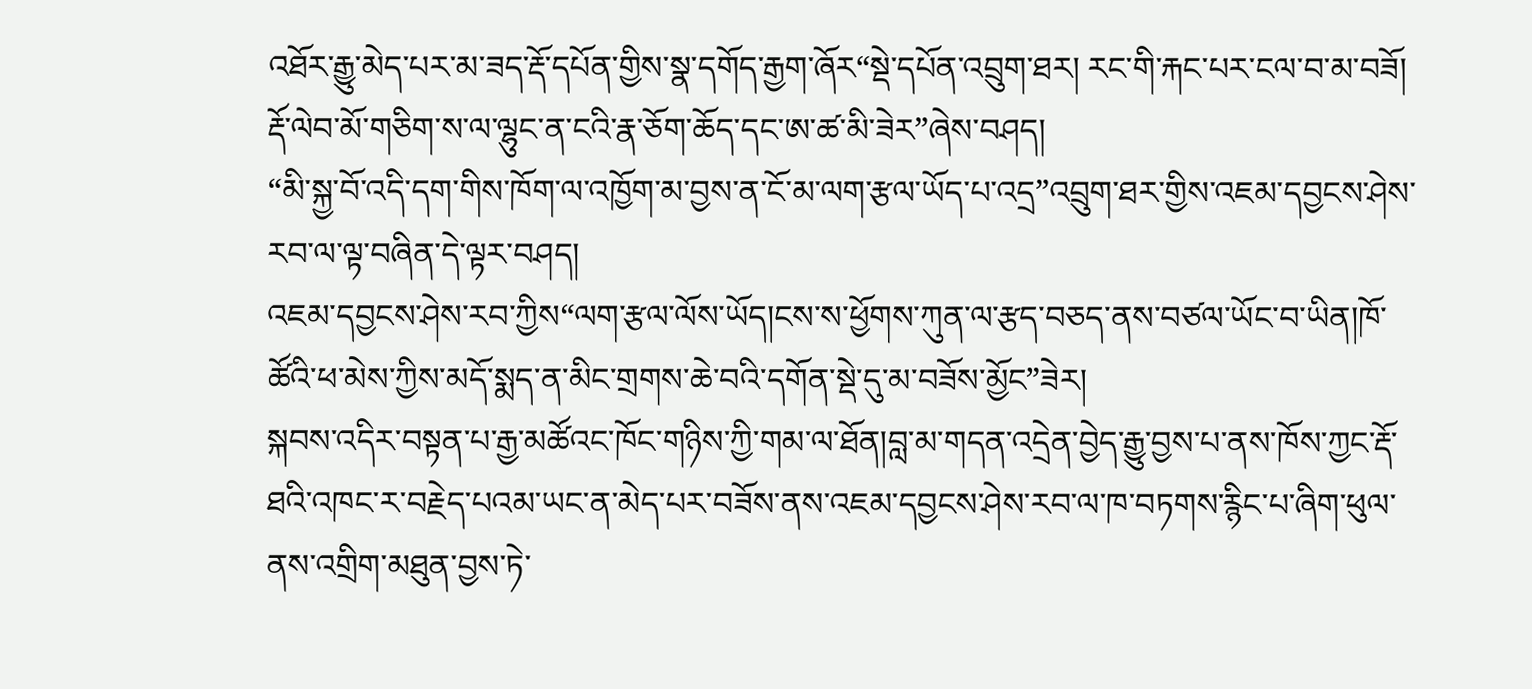འཐོར་རྒྱུ་མེད་པར་མ་ཟད་རྡོ་དཔོན་གྱིས་སྣ་དགོད་རྒྱག་ཞོར“སྡེ་དཔོན་འབྲུག་ཐར། རང་གི་རྐང་པར་ངལ་བ་མ་བཟོ། རྡོ་ལེབ་མོ་གཅིག་ས་ལ་ལྷུང་ན་ངའི་རྣ་ཅོག་ཆོད་དང་ཨ་ཚ་མི་ཟེར”ཞེས་བཤད།
“མི་སྐྱ་བོ་འདི་དག་གིས་ཁོག་ལ་འཁྱོག་མ་བྱས་ན་ངོ་མ་ལག་རྩལ་ཡོད་པ་འདྲ”འབྲུག་ཐར་གྱིས་འཇམ་དབྱངས་ཤེས་རབ་ལ་ལྟ་བཞིན་དེ་ལྟར་བཤད།
འཇམ་དབྱངས་ཤེས་རབ་ཀྱིས“ལག་རྩལ་ལོས་ཡོད།ངས་ས་ཕྱོགས་ཀུན་ལ་རྩད་བཅད་ནས་བཙལ་ཡོང་བ་ཡིན།ཁོ་ཚོའི་ཕ་མེས་ཀྱིས་མདོ་སྨད་ན་མིང་གྲགས་ཆེ་བའི་དགོན་སྡེ་དུ་མ་བཟོས་མྱོང”ཟེར།
སྐབས་འདིར་བསྟན་པ་རྒྱ་མཚོའང་ཁོང་གཉིས་ཀྱི་གམ་ལ་ཐོན།བླ་མ་གདན་འདྲེན་བྱེད་རྒྱུ་བྱས་པ་ནས་ཁོས་ཀྱང་རྡོ་ཐའི་འཁང་ར་བརྗེད་པའམ་ཡང་ན་མེད་པར་བཟོས་ནས་འཇམ་དབྱངས་ཤེས་རབ་ལ་ཁ་བཏགས་རྙིང་པ་ཞིག་ཕུལ་ནས་འགྲིག་མཐུན་བྱས་ཏེ་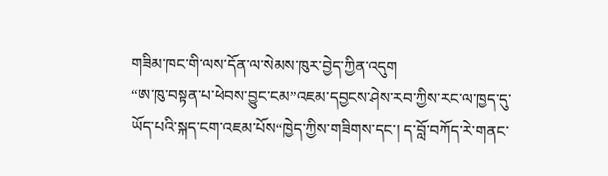གཟིམ་ཁང་གི་ལས་དོན་ལ་སེམས་ཁུར་བྱེད་ཀྱིན་འདུག
“ཨ་ཁུ་བསྟན་པ་ཕེབས་བྱུང་ངམ”འཇམ་དབྱངས་ཤེས་རབ་ཀྱིས་རང་ལ་ཁྱད་དུ་ཡོད་པའི་སྐད་ངག་འཇམ་པོས“ཁྱེད་ཀྱིས་གཟིགས་དང་། ད་བློ་བཀོད་རེ་གནང་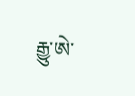རྒྱུ་ཨེ་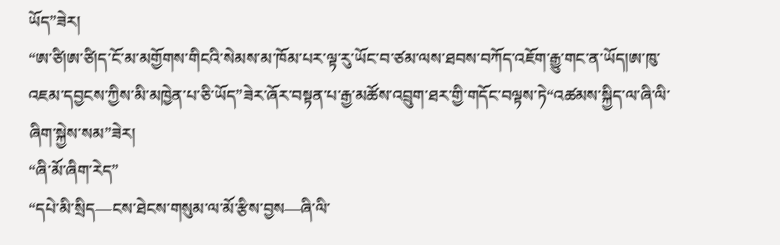ཡོད”ཟེར།
“ཨ་ཙི།ཨ་ཙི།ད་ངོ་མ་མགྱོགས་གིངའི་སེམས་མ་ཁོམ་པར་ལྟ་རུ་ཡོང་བ་ཙམ་ལས་ཐབས་བཀོད་འཇོག་རྒྱུ་གང་ན་ཡོད།ཨ་ཁུ་འཇམ་དབྱངས་ཀྱིས་མི་མཁྱེན་པ་ཅི་ཡོད”ཟེར་ཞོར་བསྟན་པ་རྒྱ་མཚོས་འབྲུག་ཐར་གྱི་གདོང་བལྟས་ཏེ“འཚམས་སྐྱིད་ལ་ཞི་ལི་ཞིག་སྐྱེས་སམ”ཟེར།
“ཞི་མོ་ཞིག་རེད”
“དཔེ་མི་སྲིད—ངས་ཐེངས་གསུམ་ལ་མོ་རྩིས་བྱས—ཞི་ལི་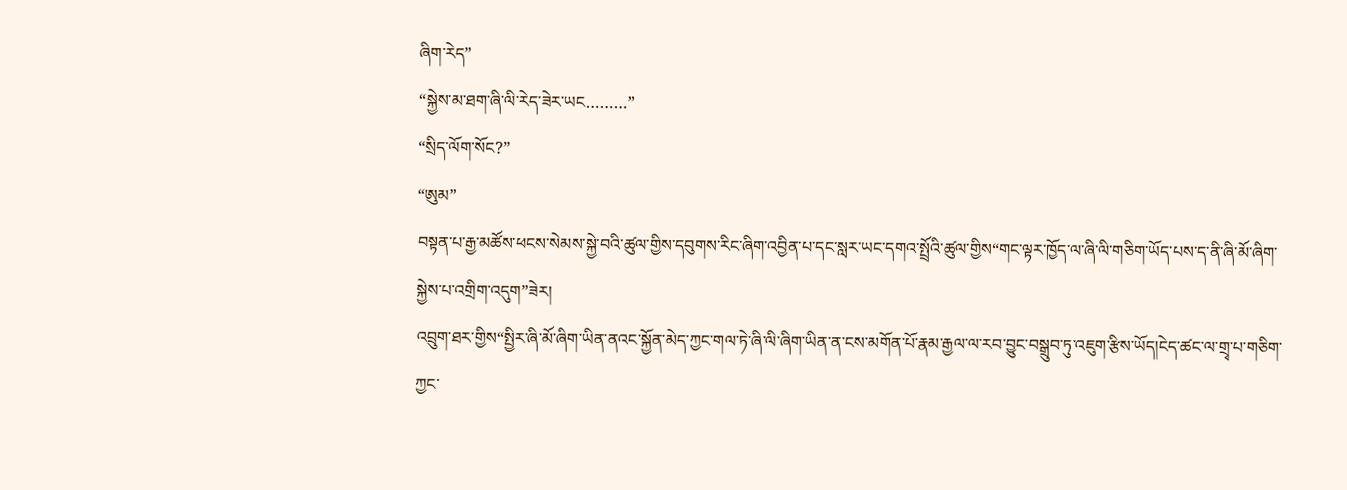ཞིག་རེད”
“སྐྱེས་མ་ཐག་ཞི་ལི་རེད་ཟེར་ཡང………”
“སྲིད་ལོག་སོང?”
“ཨུམ”
བསྟན་པ་རྒྱ་མཚོས་ཕངས་སེམས་སྐྱེ་བའི་ཚུལ་གྱིས་དབུགས་རིང་ཞིག་འབྱིན་པ་དང་སླར་ཡང་དགའ་སྤྲོའི་ཚུལ་གྱིས“གང་ལྟར་ཁྱོད་ལ་ཞི་ལི་གཅིག་ཡོད་པས་ད་ནི་ཞི་མོ་ཞིག་སྐྱེས་པ་འགྲིག་འདུག”ཟེར།
འབྲུག་ཐར་གྱིས“སྤྱིར་ཞི་མོ་ཞིག་ཡིན་ནའང་སྐྱོན་མེད་ཀྱང་གལ་ཏེ་ཞི་ལི་ཞིག་ཡིན་ན་ངས་མགོན་པོ་རྣམ་རྒྱལ་ལ་རབ་བྱུང་བསྒྲུབ་ཏུ་འཇུག་རྩིས་ཡོད།ངེད་ཚང་ལ་གྲྭ་པ་གཅིག་ཀྱང་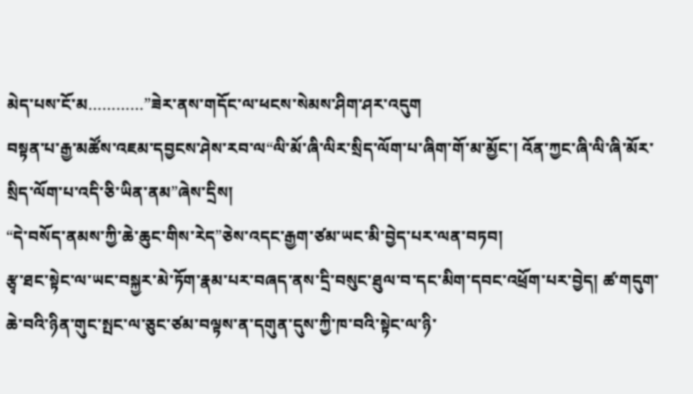མེད་པས་ངོ་མ…………”ཟེར་ནས་གདོང་ལ་ཕངས་སེམས་ཤིག་ཤར་འདུག
བསྟན་པ་རྒྱ་མཚོས་འཇམ་དབྱངས་ཤེས་རབ་ལ“ལི་མོ་ཞི་ལིར་སྲིད་ལོག་པ་ཞིག་གོ་མ་མྱོང་། འོན་ཀྱང་ཞི་ལི་ཞི་མོར་སྲིད་ལོག་པ་འདི་ཅི་ཡིན་ནམ”ཞེས་དྲིས།
“དེ་བསོད་ནམས་ཀྱི་ཆེ་ཆུང་གིས་རེད”ཅེས་འདང་རྒྱག་ཙམ་ཡང་མི་བྱེད་པར་ལན་བཏབ།
རྩྭ་ཐང་སྟེང་ལ་ཡང་བསྐྱར་མེ་ཏོག་རྣམ་པར་བཞད་ནས་དྲི་བསུང་ཐུལ་བ་དང་མིག་དབང་འཕྲོག་པར་བྱེད། ཚ་གདུག་ཆེ་བའི་ཉིན་གུང་སྤང་ལ་ཅུང་ཙམ་བལྟས་ན་དགུན་དུས་ཀྱི་ཁ་བའི་སྟེང་ལ་ཉི་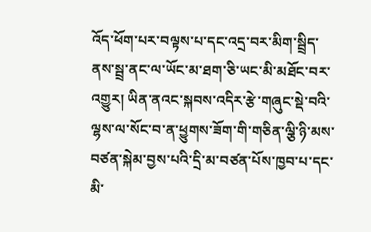འོད་ཕོག་པར་བལྟས་པ་དང་འདྲ་བར་མིག་སྦྲིད་ནས་སྦྲ་ནང་ལ་ཡོང་མ་ཐག་ཅི་ཡང་མི་མཐོང་བར་འགྱུར། ཡིན་ནའང་སྐབས་འདིར་རྩེ་གཞུང་སྡེ་བའི་ལྷས་ལ་སོང་བ་ན་ཕྱུགས་ཟོག་གི་གཅིན་ལྕི་ཉི་མས་བཙན་སྐེམ་བྱས་པའི་དྲི་མ་བཙན་པོས་ཁྱབ་པ་དང་མི་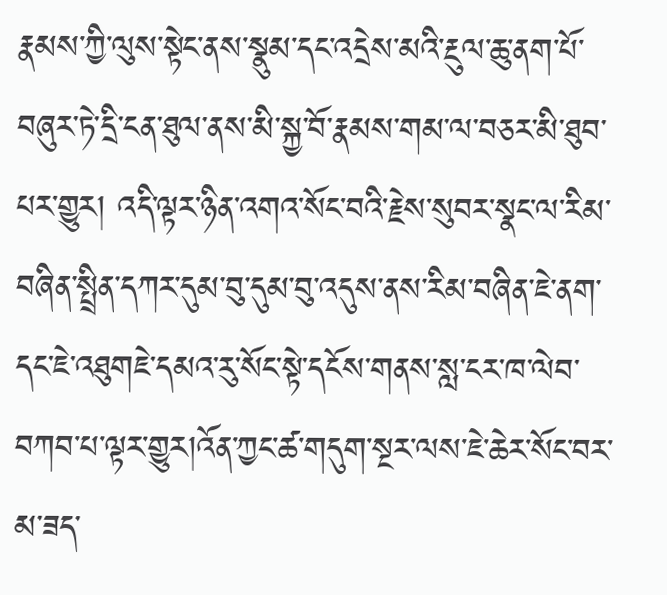རྣམས་ཀྱི་ལུས་སྟེང་ནས་སྣུམ་དང་འདྲེས་མའི་རྔུལ་ཆུ་ནག་པོ་བཞུར་ཏེ་དྲི་ངན་ཐུལ་ནས་མི་སྐྱ་བོ་རྣམས་གམ་ལ་བཅར་མི་ཐུབ་པར་གྱུར། འདི་ལྟར་ཉིན་འགའ་སོང་བའི་རྗེས་སུབར་སྣང་ལ་རིམ་བཞིན་སྤྲིན་དཀར་དུམ་བུ་དུམ་བུ་འདུས་ནས་རིམ་བཞིན་ཇེ་ནག་དང་ཇེ་འཐུགཇེ་དམའ་རུ་སོང་སྟེ་དངོས་གནས་སླ་ངར་ཁ་ལེབ་བཀབ་པ་ལྟར་གྱུར།འོན་ཀྱང་ཚ་གདུག་སྔར་ལས་ཇེ་ཆེར་སོང་བར་མ་ཟད་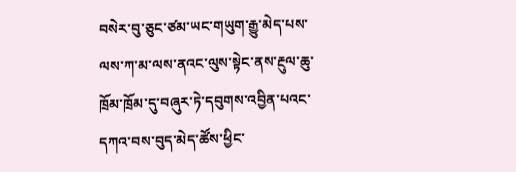བསེར་བུ་ཅུང་ཙམ་ཡང་གཡུག་རྒྱུ་མེད་པས་ལས་ཀ་མ་ལས་ནའང་ལུས་སྟེང་ནས་རྔུལ་ཆུ་ཁྲོམ་ཁྲོམ་དུ་བཞུར་ཏེ་དབུགས་འབྱིན་པའང་དཀའ་བས་བུད་མེད་ཚོས་ཕྱིང་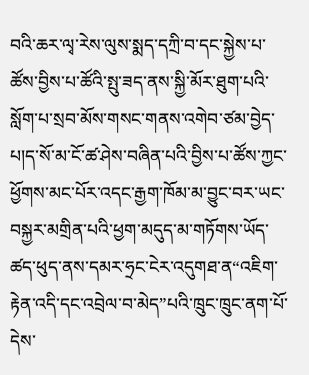བའི་ཆར་ལྭ་རེས་ལུས་སྨད་དཀྲི་བ་དང་སྐྱེས་པ་ཚོས་བྱིས་པ་ཚོའི་སྤུ་ཟད་ནས་སྐྱི་མོར་ཐུག་པའི་སློག་པ་སྲབ་མོས་གསང་གནས་འགེབ་ཙམ་བྱེད་པ།ད་སོ་མ་ངོ་ཚ་ཤེས་བཞིན་པའི་བྱིས་པ་ཚོས་ཀྱང་ཕྱོགས་མང་པོར་འདང་རྒྱག་ཁོམ་མ་བྱུང་བར་ཡང་བསྐྱར་མགྲིན་པའི་ཕྱག་མདུད་མ་གཏོགས་ཡོད་ཚད་ཕུད་ནས་དམར་ཧྲང་ངེར་འདུགཐ་ན“འཇིག་རྟེན་འདི་དང་འབྲེལ་བ་མེད”པའི་ཁྲུང་ཁྲུང་ནག་པོ་དེས་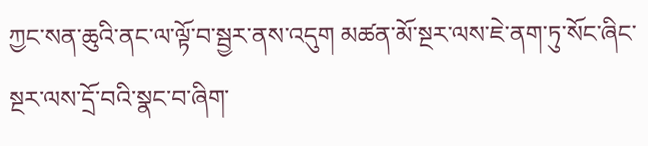ཀྱང་སན་ཆུའི་ནང་ལ་ལྟོ་བ་སྦྱར་ནས་འདུག མཚན་མོ་སྔར་ལས་ཇེ་ནག་ཏུ་སོང་ཞིང་སྔར་ལས་དྲོ་བའི་སྣང་བ་ཞིག་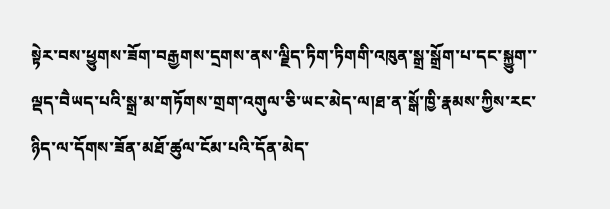སྟེར་བས་ཕྱུགས་ཟོག་བརྒྱགས་དྲགས་ནས་ལྗིད་ཏིག་ཏིགགི་འཁུན་སྒྲ་སྒྲོག་པ་དང་སྐྱུག་་ལྡད་བཻཡད་པའི་སྒྲ་མ་གཏོགས་གྲག་འགུལ་ཅི་ཡང་མེད་ལ།ཐ་ན་སྒོ་ཁྱི་རྣམས་ཀྱིས་རང་ཉིད་ལ་དོགས་ཟོན་མཐོ་ཚུལ་ངོམ་པའི་དོན་མེད་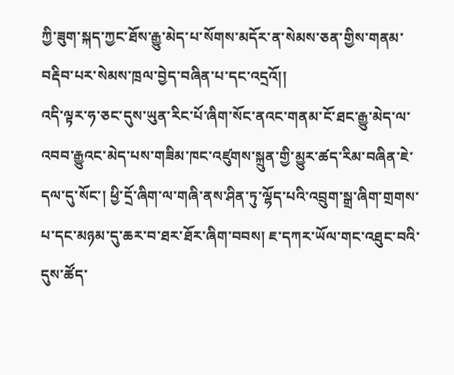ཀྱི་ཟུག་སྐད་ཀྱང་ཐོས་རྒྱུ་མེད་པ་སོགས་མདོར་ན་སེམས་ཅན་གྱིས་གནམ་བརྡིབ་པར་སེམས་ཁྲལ་བྱེད་བཞིན་པ་དང་འདྲའོ།།
འདི་ལྟར་ཧ་ཅང་དུས་ཡུན་རིང་པོ་ཞིག་སོང་ནའང་གནམ་ངོ་ཐང་རྒྱུ་མེད་ལ་འབབ་རྒྱུའང་མེད་པས་གཟིམ་ཁང་འཛུགས་སྐྲུན་གྱི་མྱུར་ཚད་རིམ་བཞིན་ཇེ་དལ་དུ་སོང་། ཕྱི་དྲོ་ཞིག་ལ་གཞི་ནས་ཤིན་ཏུ་ལྷོད་པའི་འབྲུག་སྒྲ་ཞིག་གྲགས་པ་དང་མཉམ་དུ་ཆར་བ་ཐར་ཐོར་ཞིག་བབས། ཇ་དཀར་ཡོལ་གང་འཐུང་བའི་དུས་ཚོད་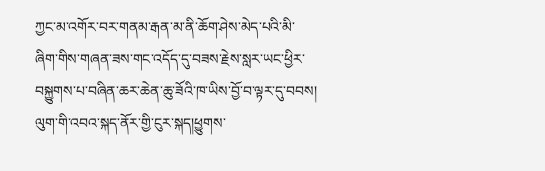ཀྱང་མ་འགོར་བར་གནམ་རྒན་མ་ནི་ཆོག་ཤེས་མེད་པའི་མི་ཞིག་གིས་གཞན་ཟས་གང་འདོད་དུ་བཟས་རྗེས་སླར་ཡང་ཕྱིར་བསྐྱུགས་པ་བཞིན་ཆར་ཆེན་ཆུ་ཟོའི་ཁ་ཡིས་བྱོ་བ་ལྟར་དུ་བབས།
ལུག་གི་འབའ་སྐད་ནོར་གྱི་ངུར་སྐད།ཕྱུགས་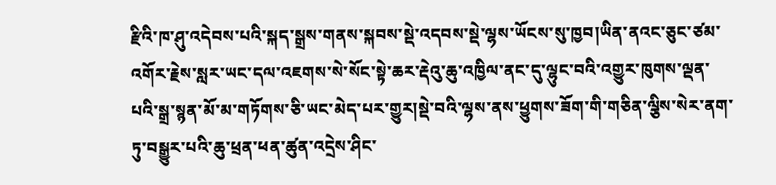རྫིའི་ཁ་ཤུ་འདེབས་པའི་སྐད་སྒྲས་གནས་སྐབས་སྡེ་འདབས་སྡེ་ལྷས་ཡོངས་སུ་ཁྱབ།ཡིན་ནའང་ཅུང་ཙམ་འགོར་རྗེས་སླར་ཡང་དལ་འཇགས་སེ་སོང་སྟེ་ཆར་རྡེའུ་ཆུ་འཁྱིལ་ནང་དུ་ལྷུང་བའི་འགྱུར་ཁུགས་ལྡན་པའི་སྒྲ་སྙན་མོ་མ་གཏོགས་ཅི་ཡང་མེད་པར་གྱུར།སྡེ་བའི་ལྷས་ནས་ཕྱུགས་ཟོག་གི་གཅིན་ལྕིས་སེར་ནག་ཏུ་བསྒྱུར་པའི་ཆུ་ཕྲན་ཕན་ཚུན་འདྲེས་ཤིང་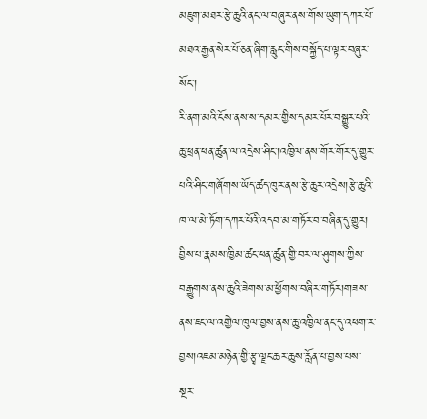མཇུག་མཐར་རྩེ་ཆུའི་ནང་ལ་བཞུར་ནས་གོས་ཡུག་དཀར་པོ་མཐའ་རྒྱན་སེར་པོ་ཅན་ཞིག་རླུང་གིས་བསྐྱོད་པ་ལྟར་བཞུར་སོང་།
རི་ནག་མའི་ངོས་ནས་ས་དམར་གྱིས་དམར་པོར་བསྒྱུར་པའི་ཆུ་ཕྲན་ཕན་ཚུན་ལ་འདྲེས་ཤིང་།འཁྱིལ་ནས་གོར་གོར་དུ་གྱུར་པའི་ཤིང་གཞོགས་ཡོད་ཚད་ཁུར་ནས་རྩེ་ཆུར་འདྲེས།རྩེ་ཆུའི་ཁ་ལ་མེ་ཏོག་དཀར་པོའི་འདབ་མ་གཏོར་བ་བཞིན་དུ་གྱུར།
བྱིས་པ་རྣམས་ཁྱིམ་ཚང་ཕན་ཚུན་གྱི་བར་ལ་ཤུགས་ཀྱིས་བརྒྱུགས་ནས་ཆུའི་ཟེགས་མ་ཕྱོགས་བཞིར་གཏོར།གཟས་ནས་ཇང་ལ་འགྱེལ་ཁུལ་བྱས་ནས་ཆུ་འཁྱིལ་ནང་དུ་འཕག་ར་བྱས།འཇམ་མཉེན་གྱི་རྩྭ་ལྗང་ཆར་ཆུས་རློན་པ་བྱས་པས་སྔར་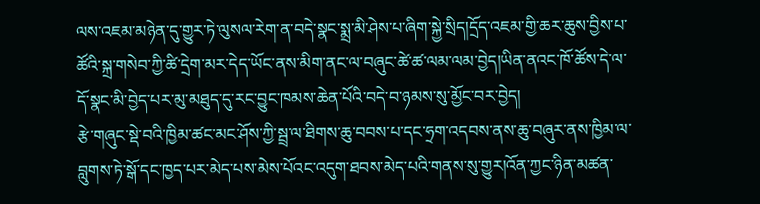ལས་འཇམ་མཉེན་དུ་གྱུར་ཏེ་ལུསལ་རེག་ན་བདེ་སྣང་སྨྲ་མི་ཤེས་པ་ཞིག་སྐྱེ་སྲིད།དྲོད་འཇམ་གྱི་ཆར་ཆུས་བྱིས་པ་ཚོའི་སྐྲ་གསེབ་ཀྱི་ཚི་དྲེག་མར་དེད་ཡོང་ནས་མིག་ནང་ལ་བཞུང་ཚེ་ཚ་ལམ་ལམ་བྱེད།ཡིན་ནའང་ཁོ་ཚོས་དེ་ལ་དོ་སྣང་མི་བྱེད་པར་མུ་མཐུད་དུ་རང་བྱུང་ཁམས་ཆེན་པོའི་བདེ་བ་ཉམས་སུ་མྱོང་བར་བྱེད།
རྩེ་གཞུང་སྡེ་བའི་ཁྱིམ་ཚང་མང་ཤོས་ཀྱི་སྦྲ་ལ་ཐིགས་ཆུ་བབས་པ་དང་ཧྲག་འདབས་ནས་ཆུ་བཞུར་ནས་ཁྱིམ་ལ་བླུགས་ཏེ་སྒོ་དང་ཁྱད་པར་མེད་པས་མེས་པོའང་འདུག་ཐབས་མེད་པའི་གནས་སུ་གྱུར།འོན་ཀྱང་ཉིན་མཚན་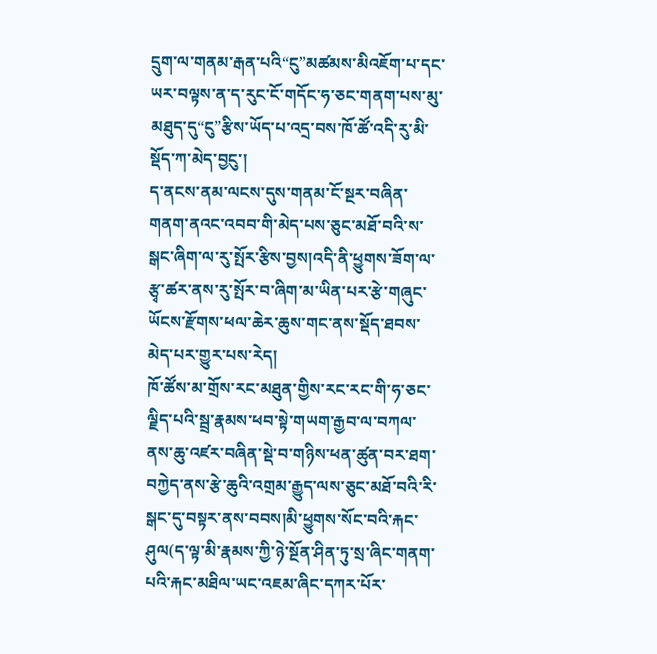དྲུག་ལ་གནམ་རྒན་པའི“ངུ”མཚམས་མིའཇོག་པ་དང་ཡར་བལྟས་ན་ད་རུང་ངོ་གདོང་ཧ་ཅང་གནག་པས་མུ་མཐུད་དུ“ངུ”རྩིས་ཡོད་པ་འདྲ་བས་ཁོ་ཚོ་འདི་རུ་མི་སྡོད་ཀ་མེད་བྱངུ་།
ད་ནངས་ནམ་ལངས་དུས་གནམ་ངོ་སྔར་བཞིན་གནག་ནའང་འབབ་གི་མེད་པས་ཅུང་མཐོ་བའི་ས་སྒང་ཞིག་ལ་རུ་སྤོར་རྩིས་བྱས།འདི་ནི་ཕྱུགས་ཟོག་ལ་རྩྭ་ཚར་ནས་རུ་སྤོར་བ་ཞིག་མ་ཡིན་པར་རྩེ་གཞུང་ཡོངས་རྫོགས་ཕལ་ཆེར་ཆུས་གང་ནས་སྡོད་ཐབས་མེད་པར་གྱུར་པས་རེད།
ཁོ་ཚོས་མ་གྲོས་རང་མཐུན་གྱིས་རང་རང་གི་ཧ་ཅང་ལྗིད་པའི་སྦྲ་རྣམས་ཕབ་སྟེ་གཡག་རྒྱབ་ལ་བཀལ་ནས་ཆུ་འཛར་བཞིན་སྡེ་བ་གཉིས་ཕན་ཚུན་བར་ཐག་བཀྱེད་ནས་རྩེ་ཆུའི་འགྲམ་རྒྱུད་ལས་ཅུང་མཐོ་བའི་རི་སྒང་དུ་བསྟར་ནས་བབས།མི་ཕྱུགས་སོང་བའི་རྐང་ཤུལ(ད་ལྟ་མི་རྣམས་ཀྱི་ཉེ་སྔོན་ཤིན་ཏུ་སྲ་ཞིང་གནག་པའི་རྐང་མཐིལ་ཡང་འཇམ་ཞིང་དཀར་པོར་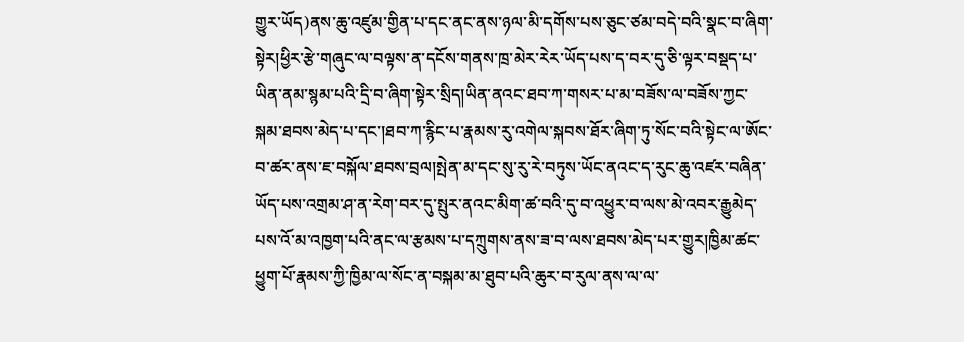གྱུར་ཡོད)ནས་ཆུ་འཛུམ་གྱིན་པ་དང་ནང་ནས་ཉལ་མི་དགོས་པས་ཅུང་ཙམ་བདེ་བའི་སྣང་བ་ཞིག་སྟེར།ཕྱིར་རྩེ་གཞུང་ལ་བལྟས་ན་དངོས་གནས་ཁྲ་མེར་རེར་ཡོད་པས་ད་བར་དུ་ཅི་ལྟར་བསྡད་པ་ཡིན་ནམ་སྙམ་པའི་དྲི་བ་ཞིག་སྟེར་སྲིད།ཡིན་ནའང་ཐབ་ཀ་གསར་པ་མ་བཟོས་ལ་བཟོས་ཀྱང་སྐམ་ཐབས་མེད་པ་དང་།ཐབ་ཀ་རྙིང་པ་རྣམས་རུ་འགེལ་སྐབས་ཐོར་ཞིག་ཏུ་སོང་བའི་སྟེང་ལ་ཨོང་བ་ཚར་ནས་ཇ་བསྐོལ་ཐབས་བྲལ།སྤེན་མ་དང་སུ་རུ་རེ་བཏུས་ཡོང་ནའང་ད་རུང་ཆུ་འཛར་བཞིན་ཡོད་པས་འགྲམ་ཤ་ན་རེག་བར་དུ་སྤུར་ནའང་མིག་ཚ་བའི་དུ་བ་འཕྱུར་བ་ལས་མེ་འབར་རྒྱུམེད་པས་འོ་མ་འཁྱག་པའི་ནང་ལ་རྩམས་པ་དཀྲུགས་ནས་ཟ་བ་ལས་ཐབས་མེད་པར་གྱུར།ཁྱིམ་ཚང་ཕྱུག་པོ་རྣམས་ཀྱི་ཁྱིམ་ལ་སོང་ན་བསྐམ་མ་ཐུབ་པའི་ཆུར་བ་རུལ་ནས་ལ་ལ་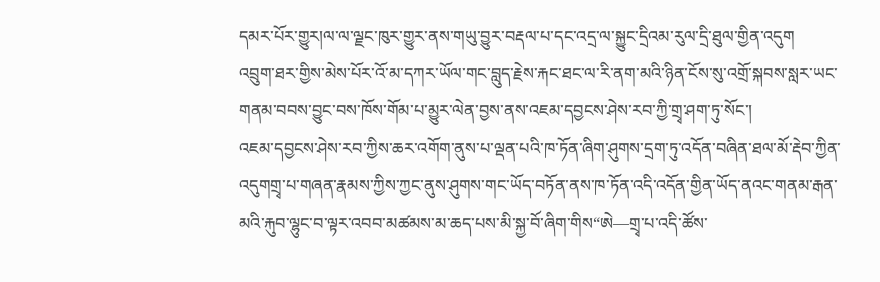དམར་པོར་གྱུར།ལ་ལ་ལྗང་ཁུར་གྱུར་ནས་གཡུ་བྱུར་བརྡལ་པ་དང་འདྲ་ལ་སྐྱུང་དྲིའམ་རུལ་དྲི་ཐུལ་གྱིན་འདུག
འབྲུག་ཐར་གྱིས་མེས་པོར་འོ་མ་དཀར་ཡོལ་གང་བླུད་རྗེས་རྐང་ཐང་ལ་རི་ནག་མའི་ཉིན་ངོས་སུ་འགྲོ་སྐབས་སླར་ཡང་གནམ་བབས་བྱུང་བས་ཁོས་གོམ་པ་མྱུར་ལེན་བྱས་ནས་འཇམ་དབྱངས་ཤེས་རབ་ཀྱི་གྲྭ་ཤག་ཏུ་སོང་།
འཇམ་དབྱངས་ཤེས་རབ་ཀྱིས་ཆར་འགོག་ནུས་པ་ལྡན་པའི་ཁ་ཏོན་ཞིག་ཤུགས་དྲག་ཏུ་འདོན་བཞིན་ཐལ་མོ་རྡེབ་ཀྱིན་འདུགགྲྭ་པ་གཞན་རྣམས་ཀྱིས་ཀྱང་ནུས་ཤུགས་གང་ཡོད་བཏོན་ནས་ཁ་ཏོན་འདི་འདོན་གྱིན་ཡོད་ནའང་གནམ་རྒན་མའི་རྐུབ་ལྷུང་བ་ལྟར་འབབ་མཚམས་མ་ཆད་པས་མི་སྐྱ་བོ་ཞིག་གིས“ཨེ—གྲྭ་པ་འདི་ཚོས་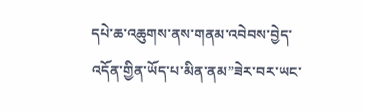དཔེ་ཆ་འཆུགས་ནས་གནམ་འབེབས་བྱེད་འདོན་གྱིན་ཡོད་པ་མིན་ནམ”ཟེར་བར་ཡང་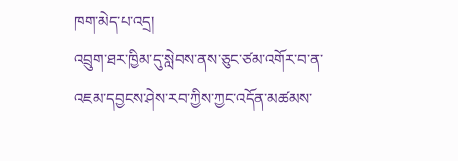ཁག་མེད་པ་འདྲ།
འབྲུག་ཐར་ཁྱིམ་དུ་སླེབས་ནས་ཅུང་ཙམ་འགོར་བ་ན་འཇམ་དབྱངས་ཤེས་རབ་ཀྱིས་ཀྱང་འདོན་མཚམས་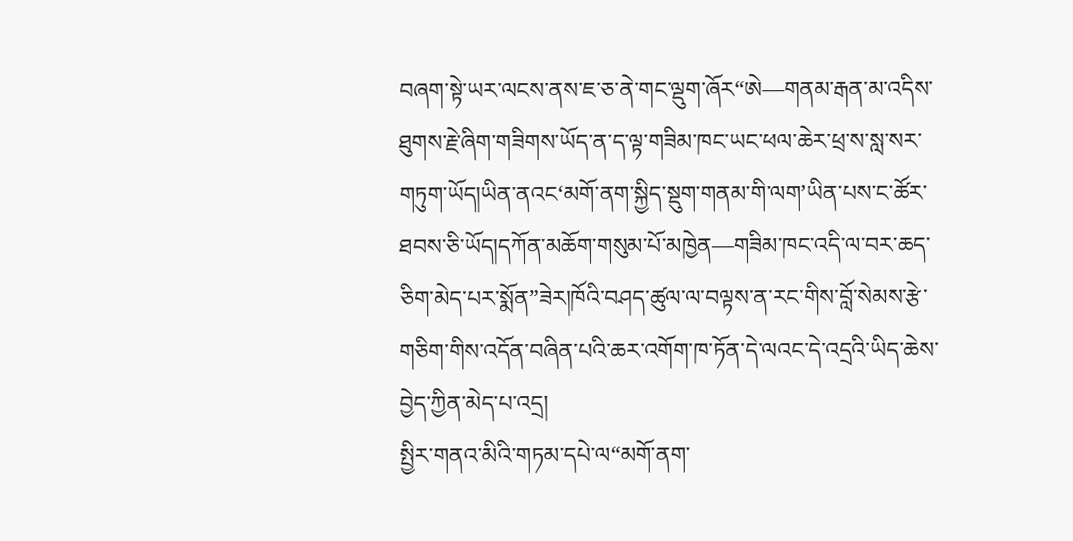བཞག་སྟེ་ཡར་ལངས་ནས་ཇ་ཅ་ནེ་གང་ལྡུག་ཞོར“ཨེ—གནམ་རྒན་མ་འདིས་ཐུགས་རྗེ་ཞིག་གཟིགས་ཡོད་ན་ད་ལྟ་གཟིམ་ཁང་ཡང་ཕལ་ཆེར་ཕྲ་ས་སླ་སར་གཏུག་ཡོད།ཡིན་ནའང‘མགོ་ནག་སྐྱིད་སྡུག་གནམ་གི་ལག’ཡིན་པས་ང་ཚོར་ཐབས་ཅི་ཡོད།དཀོན་མཆོག་གསུམ་པོ་མཁྱེན—གཟིམ་ཁང་འདི་ལ་བར་ཆད་ཅིག་མེད་པར་སྨོན”ཟེར།ཁོའི་བཤད་ཚུལ་ལ་བལྟས་ན་རང་གིས་བློ་སེམས་རྩེ་གཅིག་གིས་འདོན་བཞིན་པའི་ཆར་འགོག་ཁ་ཏོན་དེ་ལའང་དེ་འདྲའི་ཡིད་ཆེས་བྱེད་ཀྱིན་མེད་པ་འདྲ།
སྤྱིར་གནའ་མིའི་གཏམ་དཔེ་ལ“མགོ་ནག་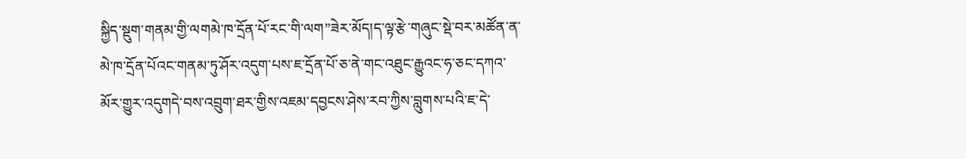སྐྱིད་སྡུག་གནམ་གྱི་ལགམེ་ཁ་དྲོན་པོ་རང་གི་ལག”ཟེར་མོད།ད་ལྟ་རྩེ་གཞུང་སྡེ་བར་མཚོན་ན་མེ་ཁ་དྲོན་པོའང་གནམ་ཏུ་ཤོར་འདུག་པས་ཇ་དྲོན་པོ་ཅ་ནེ་གང་འཐུང་རྒྱུའང་ཧ་ཅང་དཀའ་མོར་གྱུར་འདུགདེ་བས་འབྲུག་ཐར་གྱིས་འཇམ་དབྱངས་ཤེས་རབ་ཀྱིས་བླུགས་པའི་ཇ་དེ་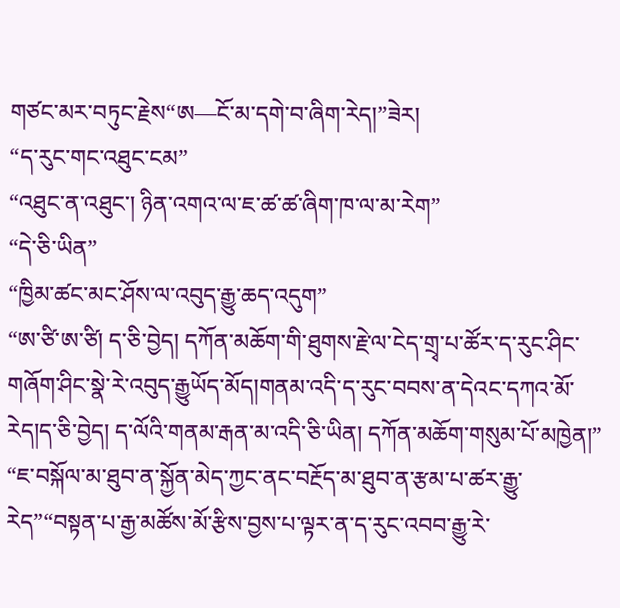གཙང་མར་བཏུང་རྗེས“ཨ—ངོ་མ་དགེ་བ་ཞིག་རེད།”ཟེར།
“ད་རུང་གང་འཐུང་ངམ”
“འཐུང་ན་འཐུང་། ཉིན་འགའ་ལ་ཇ་ཚ་ཚ་ཞིག་ཁ་ལ་མ་རེག”
“དེ་ཅི་ཡིན”
“ཁྱིམ་ཚང་མང་ཤོས་ལ་འབུད་རྒྱུ་ཆད་འདུག”
“ཨ་ཙི་ཨ་ཙི། ད་ཅི་བྱེད། དཀོན་མཆོག་གི་ཐུགས་རྗེ་ལ་ངེད་གྲྭ་པ་ཚོར་ད་རུང་ཤིང་གཞོག་ཤིང་སྣེ་རེ་འབུད་རྒྱུཡོད་མོད།གནམ་འདི་ད་རུང་བབས་ན་དེའང་དཀའ་མོ་རེད།ད་ཅི་བྱེད། ད་ལོའི་གནམ་རྒན་མ་འདི་ཅི་ཡིན། དཀོན་མཆོག་གསུམ་པོ་མཁྱེན།”
“ཇ་བསྐོལ་མ་ཐུབ་ན་སྐྱོན་མེད་ཀྱང་ནང་བརྔོད་མ་ཐུབ་ན་རྩམ་པ་ཚར་རྒྱུ་རེད”“བསྟན་པ་རྒྱ་མཚོས་མོ་རྩིས་བྱས་པ་ལྟར་ན་ད་རུང་འབབ་རྒྱུ་རེ་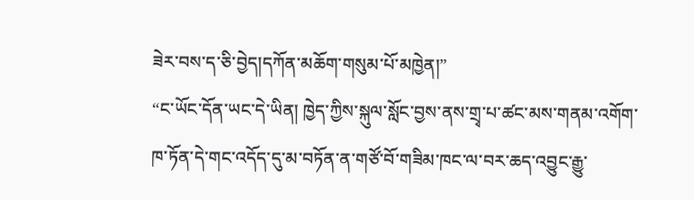ཟེར་བས་ད་ཅི་བྱེད།དཀོན་མཆོག་གསུམ་པོ་མཁྱེན།”
“ང་ཡོང་དོན་ཡང་དེ་ཡིན། ཁྱེད་ཀྱིས་སྐུལ་སློང་བྱས་ནས་གྲྭ་པ་ཚང་མས་གནམ་འགོག་ཁ་ཏོན་དེ་གང་འདོད་དུ་མ་བཏོན་ན་གཙོ་བོ་གཟིམ་ཁང་ལ་བར་ཆད་འབྱུང་རྒྱུ་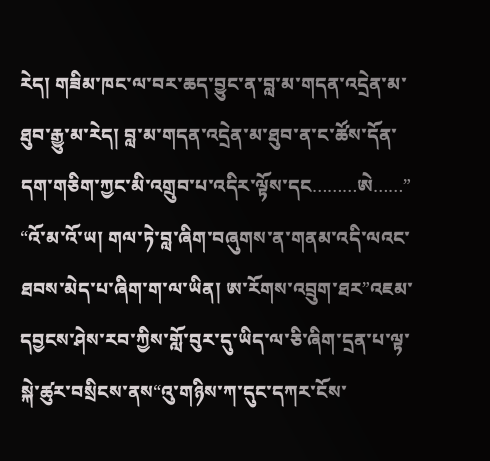རེད། གཟིམ་ཁང་ལ་བར་ཆད་བྱུང་ན་བླ་མ་གདན་འདྲེན་མ་ཐུབ་རྒྱུ་མ་རེད། བླ་མ་གདན་འདྲེན་མ་ཐུབ་ན་ང་ཚོས་དོན་དག་གཅིག་ཀྱང་མི་འགྲུབ་པ་འདིར་ལྟོས་དང………ཨེ……”
“འོ་མ་འོ་ཡ། གལ་ཏེ་བླ་ཞིག་བཞུགས་ན་གནམ་འདི་ལའང་ཐབས་མེད་པ་ཞིག་ག་ལ་ཡིན། ཨ་རོགས་འབྲུག་ཐར”འཇམ་དབྱངས་ཤེས་རབ་ཀྱིས་གློ་བུར་དུ་ཡིད་ལ་ཅི་ཞིག་དྲན་པ་ལྟ་སྐེ་ཚུར་བསྲིངས་ནས“འུ་གཉིས་ཀ་དུང་དཀར་ངོས་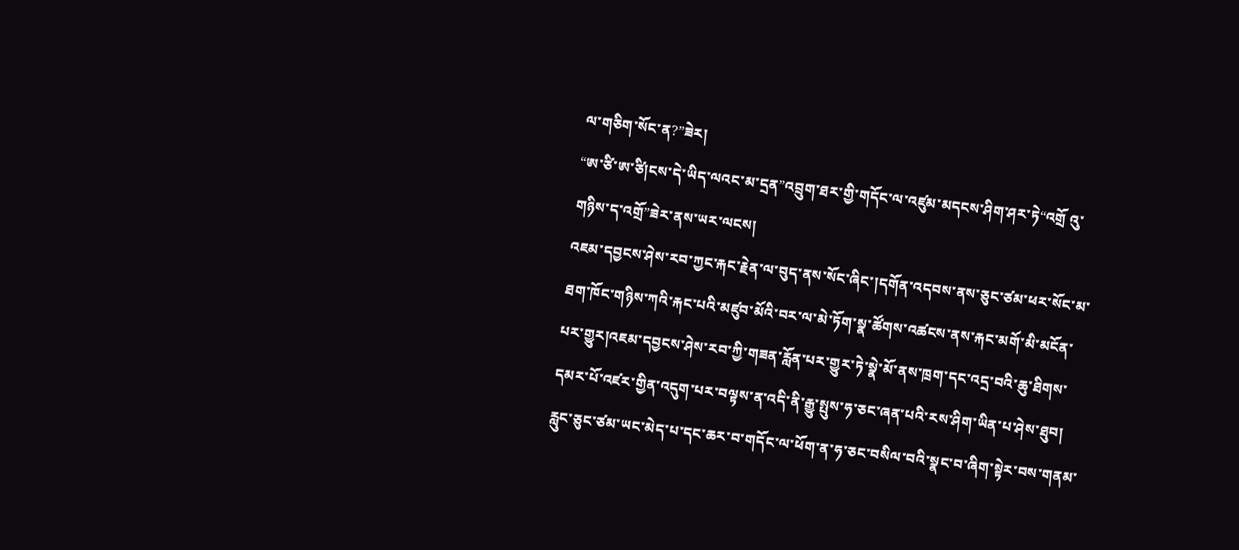ལ་གཅིག་སོང་ན?”ཟེར།
“ཨ་ཙི་ཨ་ཙི།ངས་དེ་ཡིད་ལའང་མ་དྲན”འབྲུག་ཐར་གྱི་གདོང་ལ་འཛུམ་མདངས་ཤིག་ཤར་ཏེ“འགྲོ འུ་གཉིས་ད་འགྲོ”ཟེར་ནས་ཡར་ལངས།
འཇམ་དབྱངས་ཤེས་རབ་ཀྱང་རྐང་རྗེན་ལ་བུད་ནས་སོང་ཞིང་།དགོན་འདབས་ནས་ཅུང་ཙམ་ཕར་སོང་མ་ཐག་ཁོང་གཉིས་ཀའི་རྐང་པའི་མཛུབ་མོའི་བར་ལ་མེ་ཏོག་སྣ་ཚོགས་འཚངས་ནས་རྐང་མགོ་མི་མངོན་པར་གྱུར།འཇམ་དབྱངས་ཤེས་རབ་ཀྱི་གཟན་རློན་པར་གྱུར་ཏེ་སྣེ་མོ་ནས་ཁྲག་དང་འདྲ་བའི་ཆུ་ཐིགས་དམར་པོ་འཛར་གྱིན་འདུག་པར་བལྟས་ན་འདི་ནི་རྒྱུ་སྤུས་ཧ་ཅང་ཞན་པའི་རས་ཤིག་ཡིན་པ་ཤེས་ཐུབ།
རླུང་ཅུང་ཙམ་ཡང་མེད་པ་དང་ཆར་བ་གདོང་ལ་ཕོག་ན་ཧ་ཅང་བསིལ་བའི་སྣང་བ་ཞིག་སྟེར་བས་གནམ་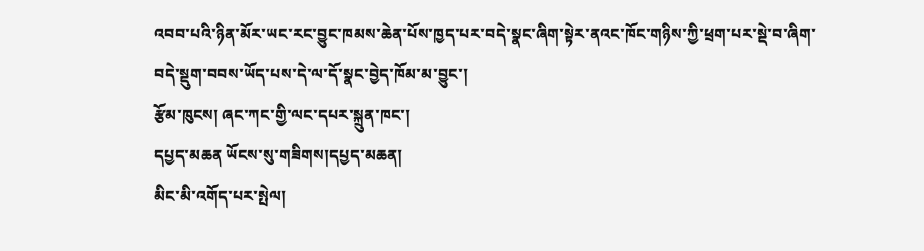འབབ་པའི་ཉིན་མོར་ཡང་རང་བྱུང་ཁམས་ཆེན་པོས་ཁྱད་པར་བདེ་སྣང་ཞིག་སྟེར་ནའང་ཁོང་གཉིས་ཀྱི་ཕྲག་པར་སྡེ་བ་ཞིག་བདེ་སྡུག་བབས་ཡོད་པས་དེ་ལ་དོ་སྣང་བྱེད་ཁོམ་མ་བྱུང་།
རྩོམ་ཁུངས། ཞང་ཀང་གྱི་ལང་དཔར་སྐྲུན་ཁང་།
དཔྱད་མཆན ཡོངས་སུ་གཟིགས།དཔྱད་མཆན།
མིང་མི་འགོད་པར་སྤེལ།